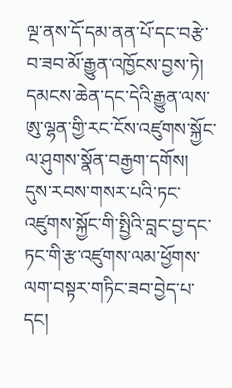ལྔ་ནས་དོ་དམ་ནན་པོ་དང་བརྩེ་བ་ཟབ་མོ་རྒྱུན་འཁྱོངས་བྱས་ཏེ། དམངས་ཆེན་དང་དེའི་རྒྱུན་ལས་ཨུ་ལྷན་གྱི་རང་ངོས་འཛུགས་སྐྱོང་ལ་ཤུགས་སྣོན་བརྒྱག་དགོས། དུས་རབས་གསར་པའི་ཏང་འཛུགས་སྐྱོང་གི་སྤྱིའི་བླང་བྱ་དང་ཏང་གི་རྩ་འཛུགས་ལམ་ཕྱོགས་ལག་བསྟར་གཏིང་ཟབ་བྱེད་པ་དང།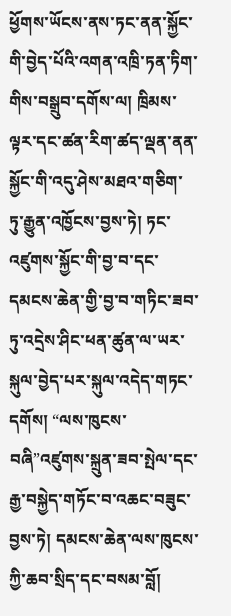ཕྱོགས་ཡོངས་ནས་ཏང་ནན་སྐྱོང་གི་བྱེད་པོའི་འགན་འཁྲི་ཏན་ཏིག་གིས་བསྒྲུབ་དགོས་ལ། ཁྲིམས་ལྟར་དང་ཚན་རིག་ཚད་ལྡན་ནན་སྐྱོང་གི་འདུ་ཤེས་མཐའ་གཅིག་ཏུ་རྒྱུན་འཁྱོངས་བྱས་ཏེ། ཏང་འཛུགས་སྐྱོང་གི་བྱ་བ་དང་དམངས་ཆེན་གྱི་བྱ་བ་གཏིང་ཟབ་ཏུ་འདྲེས་ཤིང་ཕན་ཚུན་ལ་ཡར་སྐུལ་བྱེད་པར་སྐུལ་འདེད་གཏང་དགོས། “ལས་ཁུངས་བཞི”འཛུགས་སྐྲུན་ཟབ་སྤེལ་དང་རྒྱ་བསྐྱེད་གཏོང་བ་འཆང་བཟུང་བྱས་ཏེ། དམངས་ཆེན་ལས་ཁུངས་ཀྱི་ཆབ་སྲིད་དང་བསམ་བློ།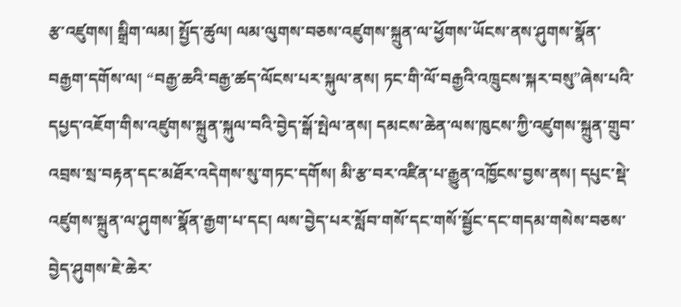རྩ་འཛུགས། སྒྲིག་ལམ། སྤྱོད་ཚུལ། ལམ་ལུགས་བཅས་འཛུགས་སྐྲུན་ལ་ཕྱོགས་ཡོངས་ནས་ཤུགས་སྣོན་བརྒྱག་དགོས་ལ། “བརྒྱ་ཆའི་བརྒྱ་ཚད་ལོངས་པར་སྐུལ་ནས། ཏང་གི་ལོ་བརྒྱའི་འཁྲུངས་སྐར་བསུ”ཞེས་པའི་དཔྱད་འཇོག་གིས་འཛུགས་སྐྲུན་སྐུལ་བའི་བྱེད་སྒོ་སྤེལ་ནས། དམངས་ཆེན་ལས་ཁུངས་ཀྱི་འཛུགས་སྐྲུན་གྲུབ་འབྲས་སྲ་བརྟན་དང་མཐོར་འདེགས་སུ་གཏང་དགོས། མི་རྩ་བར་འཛིན་པ་རྒྱུན་འཁྱོངས་བྱས་ནས། དཔུང་སྡེ་འཛུགས་སྐྲུན་ལ་ཤུགས་སྣོན་རྒྱག་པ་དང། ལས་བྱེད་པར་སློབ་གསོ་དང་གསོ་སྦྱོང་དང་གདམ་གསེས་བཅས་བྱེད་ཤུགས་ཇེ་ཆེར་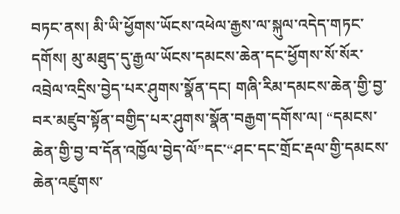བཏང་ནས། མི་ཡི་ཕྱོགས་ཡོངས་འཕེལ་རྒྱས་ལ་སྐུལ་འདེད་གཏང་དགོས། མུ་མཐུད་དུ་རྒྱལ་ཡོངས་དམངས་ཆེན་དང་ཕྱོགས་སོ་སོར་འབྲེལ་འདྲིས་བྱེད་པར་ཤུགས་སྣོན་དང། གཞི་རིམ་དམངས་ཆེན་གྱི་བྱ་བར་མཛུབ་སྟོན་བགྱིད་པར་ཤུགས་སྣོན་བརྒྱག་དགོས་ལ། “དམངས་ཆེན་གྱི་བྱ་བ་དོན་འཁྱོལ་བྱེད་ལོ”དང་“ཤང་དང་གྲོང་རྡལ་གྱི་དམངས་ཆེན་འཛུགས་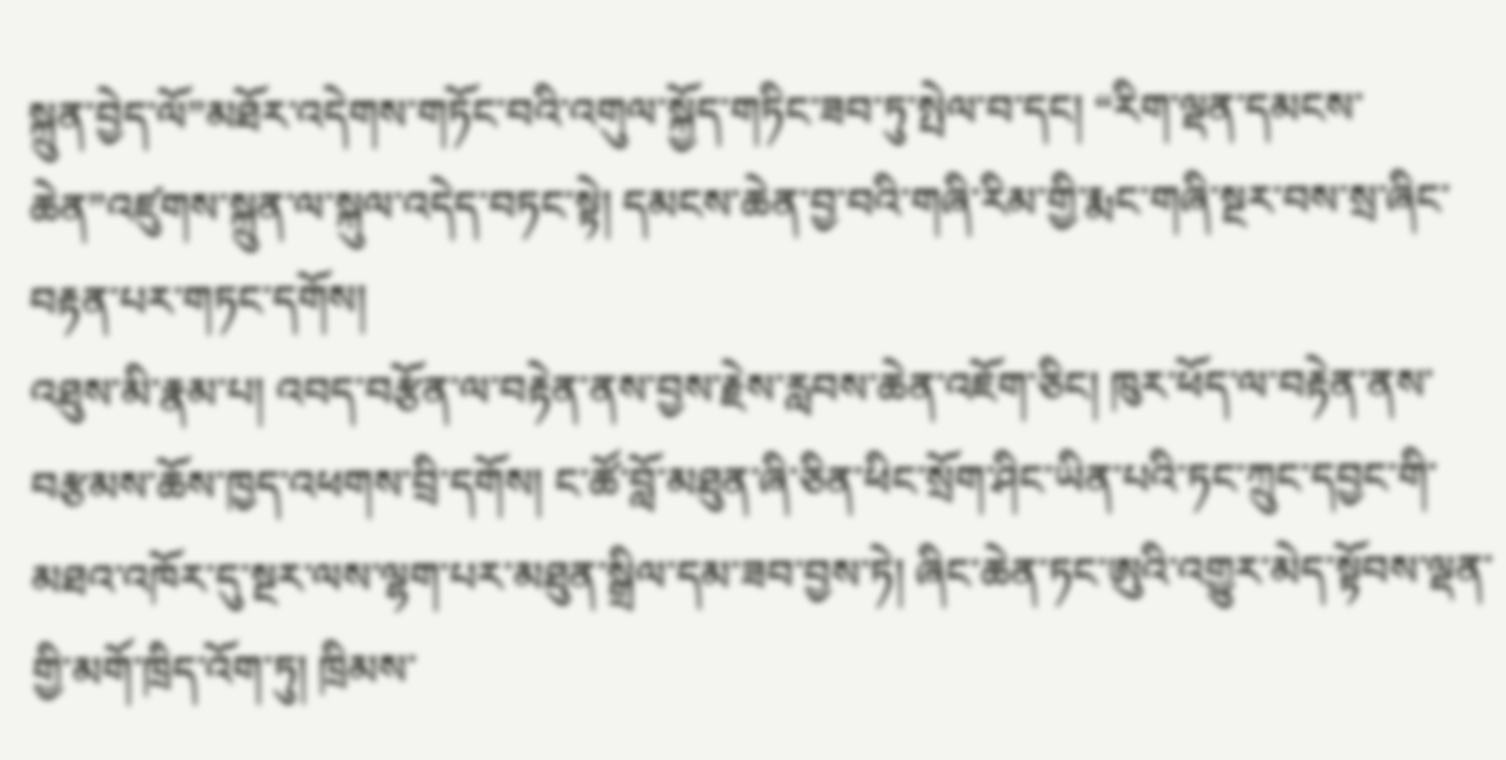སྐྲུན་བྱེད་ལོ”མཐོར་འདེགས་གཏོང་བའི་འགུལ་སྐྱོད་གཏིང་ཟབ་ཏུ་སྤེལ་བ་དང། “རིག་ལྡན་དམངས་ཆེན”འཛུགས་སྐྲུན་ལ་སྐུལ་འདེད་བཏང་སྟེ། དམངས་ཆེན་བྱ་བའི་གཞི་རིམ་གྱི་རྨང་གཞི་སྔར་བས་སྲ་ཞིང་བརྟན་པར་གཏང་དགོས།
འཐུས་མི་རྣམ་པ། འབད་བརྩོན་ལ་བརྟེན་ནས་བྱས་རྗེས་རླབས་ཆེན་འཇོག་ཅིང། ཁུར་ཕོད་ལ་བརྟེན་ནས་བརྩམས་ཆོས་ཁྱད་འཕགས་བྲི་དགོས། ང་ཚོ་བློ་མཐུན་ཞི་ཅིན་ཕིང་སྲོག་ཤིང་ཡིན་པའི་ཏང་ཀྲུང་དབྱང་གི་མཐའ་འཁོར་དུ་སྔར་ལས་ལྷག་པར་མཐུན་སྒྲིལ་དམ་ཟབ་བྱས་ཏེ། ཞིང་ཆེན་ཏང་ཨུའི་འགྱུར་མེད་སྟོབས་ལྡན་གྱི་མགོ་ཁྲིད་འོག་ཏུ། ཁྲིམས་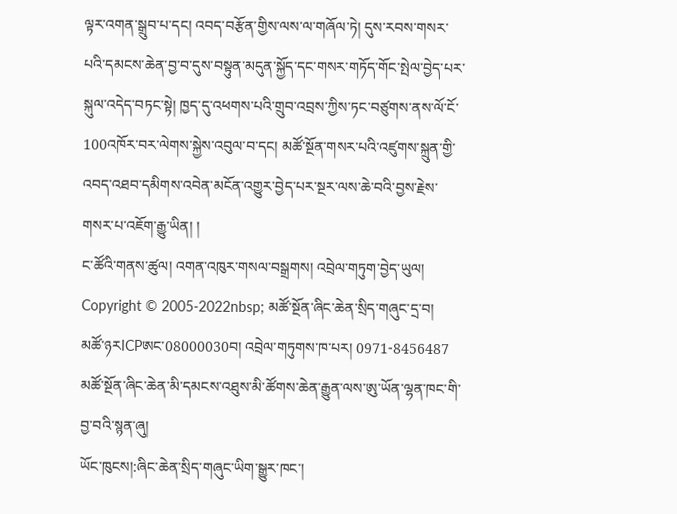ལྟར་འགན་སྒྲུབ་པ་དང། འབད་བརྩོན་གྱིས་ལས་ལ་གཞོལ་ཏེ། དུས་རབས་གསར་པའི་དམངས་ཆེན་བྱ་བ་དུས་བསྟུན་མདུན་སྐྱོད་དང་གསར་གཏོད་གོང་སྤེལ་བྱེད་པར་སྐུལ་འདེད་བཏང་སྟེ། ཁྱད་དུ་འཕགས་པའི་གྲུབ་འབྲས་ཀྱིས་ཏང་བཙུགས་ནས་ལོ་ངོ་100འཁོར་བར་ལེགས་སྐྱེས་འབུལ་བ་དང། མཚོ་སྔོན་གསར་པའི་འཛུགས་སྐྲུན་གྱི་འབད་འཐབ་དམིགས་འབེན་མངོན་འགྱུར་བྱེད་པར་སྔར་ལས་ཆེ་བའི་བྱས་རྗེས་གསར་པ་འཇོག་རྒྱུ་ཡིན། །
ང་ཚོའི་གནས་ཚུལ། འགན་འཁུར་གསལ་བསྒྲགས། འབྲེལ་གཏུག་བྱེད་ཡུལ།
Copyright © 2005-2022nbsp; མཚོ་སྔོན་ཞིང་ཆེན་སྲིད་གཞུང་དྲ་བ།
མཚོ་ཉརICPཨང་08000030བ། འབྲེལ་གཏུགས་ཁ་པར། 0971-8456487
མཚོ་སྔོན་ཞིང་ཆེན་མི་དམངས་འཐུས་མི་ཚོགས་ཆེན་རྒྱུན་ལས་ཨུ་ཡོན་ལྷན་ཁང་གི་བྱ་བའི་སྙན་ཞུ།
ཡོང་ཁུངས།:ཞིང་ཆེན་སྲིད་གཞུང་ཡིག་སྒྱུར་ཁང་།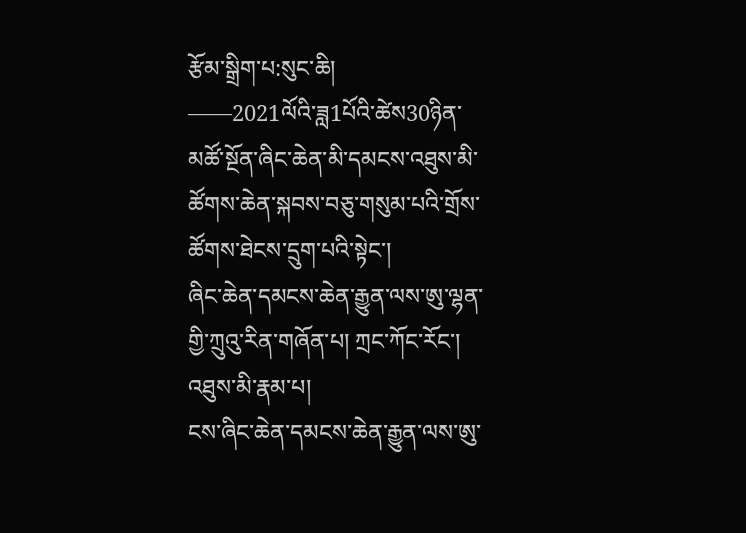རྩོམ་སྒྲིག་པ:སུང་ཆི།
——2021ལོའི་ཟླ1པོའི་ཚེས30ཉིན་མཚོ་སྔོན་ཞིང་ཆེན་མི་དམངས་འཐུས་མི་ཚོགས་ཆེན་སྐབས་བཅུ་གསུམ་པའི་གྲོས་ཚོགས་ཐེངས་དྲུག་པའི་སྟེང་།
ཞིང་ཆེན་དམངས་ཆེན་རྒྱུན་ལས་ཨུ་ལྷན་གྱི་ཀྲུའུ་རིན་གཞོན་པ། ཀྲང་ཀོང་རོང་།
འཐུས་མི་རྣམ་པ།
ངས་ཞིང་ཆེན་དམངས་ཆེན་རྒྱུན་ལས་ཨུ་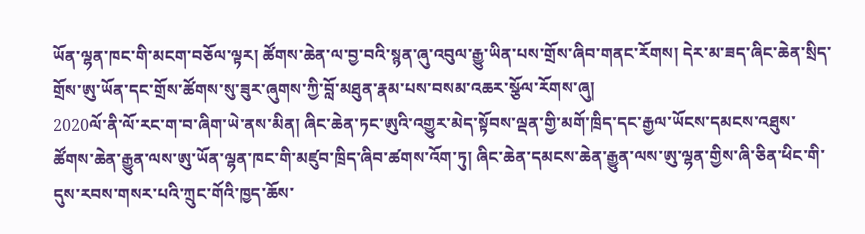ཡོན་ལྷན་ཁང་གི་མངག་བཅོལ་ལྟར། ཚོགས་ཆེན་ལ་བྱ་བའི་སྙན་ཞུ་འབུལ་རྒྱུ་ཡིན་པས་གྲོས་ཞིབ་གནང་རོགས། དེར་མ་ཟད་ཞིང་ཆེན་སྲིད་གྲོས་ཨུ་ཡོན་དང་གྲོས་ཚོགས་སུ་ཟུར་ཞུགས་ཀྱི་བློ་མཐུན་རྣམ་པས་བསམ་འཆར་སྩོལ་རོགས་ཞུ།
2020ལོ་ནི་ལོ་རང་ག་བ་ཞིག་ཡེ་ནས་མིན། ཞིང་ཆེན་ཏང་ཨུའི་འགྱུར་མེད་སྟོབས་ལྡན་གྱི་མགོ་ཁྲིད་དང་རྒྱལ་ཡོངས་དམངས་འཐུས་ཚོགས་ཆེན་རྒྱུན་ལས་ཨུ་ཡོན་ལྷན་ཁང་གི་མཛུབ་ཁྲིད་ཞིབ་ཚགས་འོག་ཏུ། ཞིང་ཆེན་དམངས་ཆེན་རྒྱུན་ལས་ཨུ་ལྷན་གྱིས་ཞི་ཅིན་ཕིང་གི་དུས་རབས་གསར་པའི་ཀྲུང་གོའི་ཁྱད་ཆོས་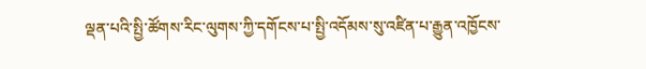ལྡན་པའི་སྤྱི་ཚོགས་རིང་ལུགས་ཀྱི་དགོངས་པ་སྤྱི་འདོམས་སུ་འཛིན་པ་རྒྱུན་འཁྱོངས་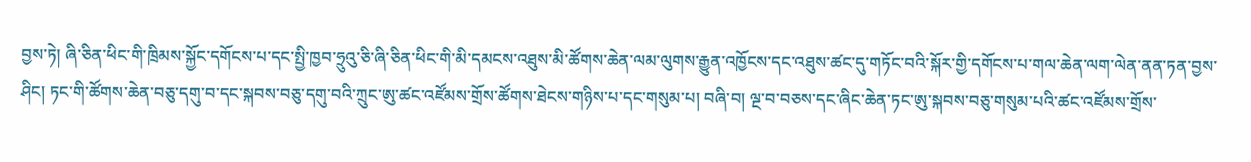བྱས་ཏེ། ཞི་ཅིན་ཕིང་གི་ཁྲིམས་སྐྱོང་དགོངས་པ་དང་སྤྱི་ཁྱབ་ཧྲུའུ་ཅི་ཞི་ཅིན་ཕིང་གི་མི་དམངས་འཐུས་མི་ཚོགས་ཆེན་ལམ་ལུགས་རྒྱུན་འཁྱོངས་དང་འཐུས་ཚང་དུ་གཏོང་བའི་སྐོར་གྱི་དགོངས་པ་གལ་ཆེན་ལག་ལེན་ནན་ཏན་བྱས་ཤིང། ཏང་གི་ཚོགས་ཆེན་བཅུ་དགུ་བ་དང་སྐབས་བཅུ་དགུ་བའི་ཀྲུང་ཨུ་ཚང་འཛོམས་གྲོས་ཚོགས་ཐེངས་གཉིས་པ་དང་གསུམ་པ། བཞི་བ། ལྔ་བ་བཅས་དང་ཞིང་ཆེན་ཏང་ཨུ་སྐབས་བཅུ་གསུམ་པའི་ཚང་འཛོམས་གྲོས་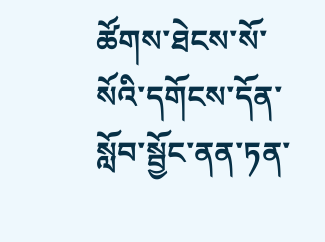ཚོགས་ཐེངས་སོ་སོའི་དགོངས་དོན་སློབ་སྦྱོང་ནན་ཏན་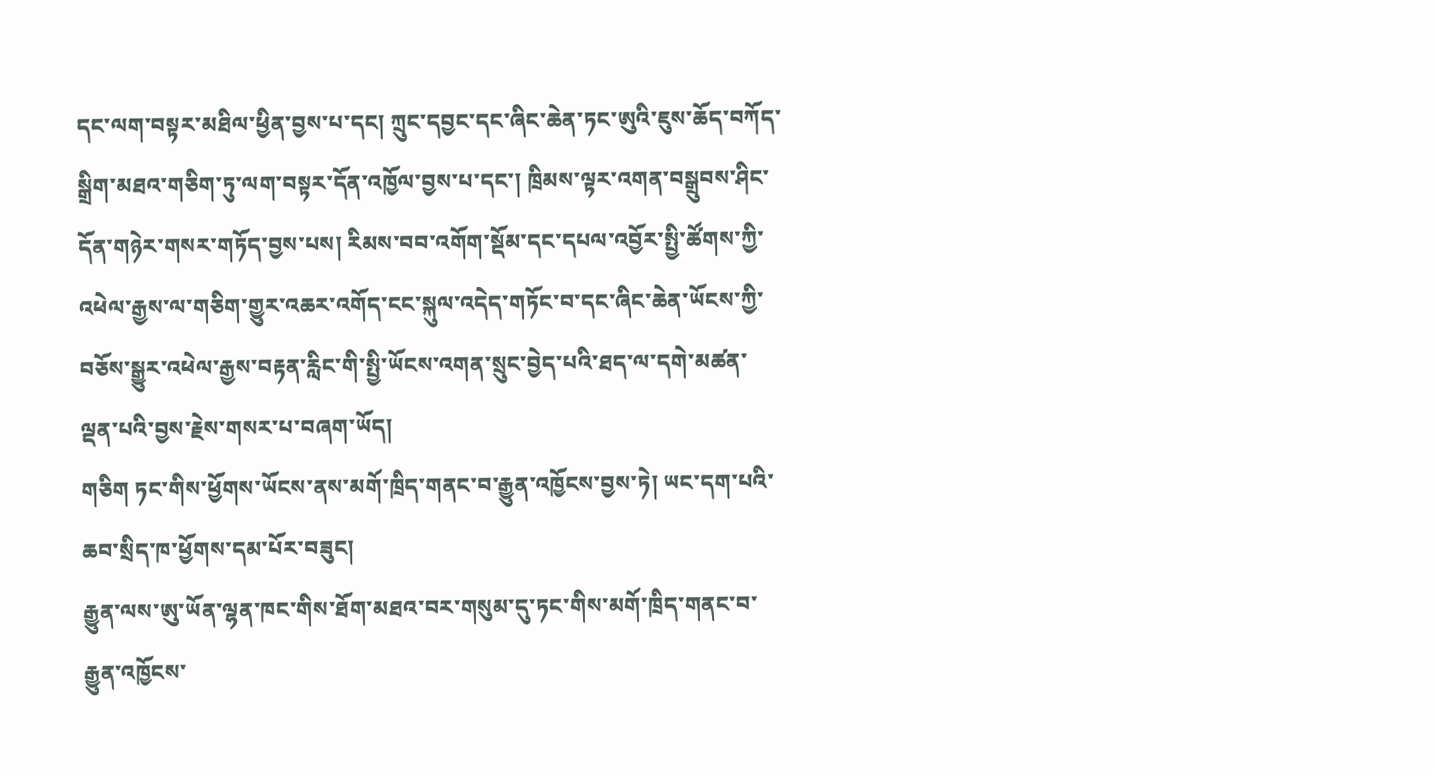དང་ལག་བསྟར་མཐིལ་ཕྱིན་བྱས་པ་དང། ཀྲུང་དབྱང་དང་ཞིང་ཆེན་ཏང་ཨུའི་ཇུས་ཆོད་བཀོད་སྒྲིག་མཐའ་གཅིག་ཏུ་ལག་བསྟར་དོན་འཁྱོལ་བྱས་པ་དང་། ཁྲིམས་ལྟར་འགན་བསྒྲུབས་ཤིང་དོན་གཉེར་གསར་གཏོད་བྱས་པས། རིམས་བབ་འགོག་སྡོམ་དང་དཔལ་འབྱོར་སྤྱི་ཚོགས་ཀྱི་འཕེལ་རྒྱས་ལ་གཅིག་གྱུར་འཆར་འགོད་ངང་སྐུལ་འདེད་གཏོང་བ་དང་ཞིང་ཆེན་ཡོངས་ཀྱི་བཅོས་སྒྱུར་འཕེལ་རྒྱས་བརྟན་རླིང་གི་སྤྱི་ཡོངས་འགན་སྲུང་བྱེད་པའི་ཐད་ལ་དགེ་མཚན་ལྡན་པའི་བྱས་རྗེས་གསར་པ་བཞག་ཡོད།
གཅིག ཏང་གིས་ཕྱོགས་ཡོངས་ནས་མགོ་ཁྲིད་གནང་བ་རྒྱུན་འཁྱོངས་བྱས་ཏེ། ཡང་དག་པའི་ཆབ་སྲིད་ཁ་ཕྱོགས་དམ་པོར་བཟུང།
རྒྱུན་ལས་ཨུ་ཡོན་ལྷན་ཁང་གིས་ཐོག་མཐའ་བར་གསུམ་དུ་ཏང་གིས་མགོ་ཁྲིད་གནང་བ་རྒྱུན་འཁྱོངས་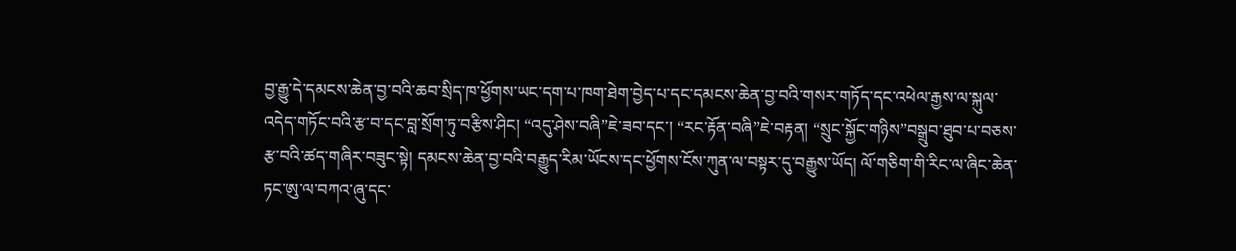བྱ་རྒྱུ་དེ་དམངས་ཆེན་བྱ་བའི་ཆབ་སྲིད་ཁ་ཕྱོགས་ཡང་དག་པ་ཁག་ཐེག་བྱེད་པ་དང་དམངས་ཆེན་བྱ་བའི་གསར་གཏོད་དང་འཕེལ་རྒྱས་ལ་སྐུལ་འདེད་གཏོང་བའི་རྩ་བ་དང་བླ་སྲོག་ཏུ་བརྩིས་ཤིང། “འདུ་ཤེས་བཞི”ཇེ་ཟབ་དང་། “རང་རྟོན་བཞི”ཇེ་བརྟན། “སྲུང་སྐྱོང་གཉིས”བསྒྲུབ་ཐུབ་པ་བཅས་རྩ་བའི་ཚད་གཞིར་བཟུང་སྟེ། དམངས་ཆེན་བྱ་བའི་བརྒྱུད་རིམ་ཡོངས་དང་ཕྱོགས་ངོས་ཀུན་ལ་བསྟར་དུ་བརྒྱུས་ཡོད། ལོ་གཅིག་གི་རིང་ལ་ཞིང་ཆེན་ཏང་ཨུ་ལ་བཀའ་ཞུ་དང་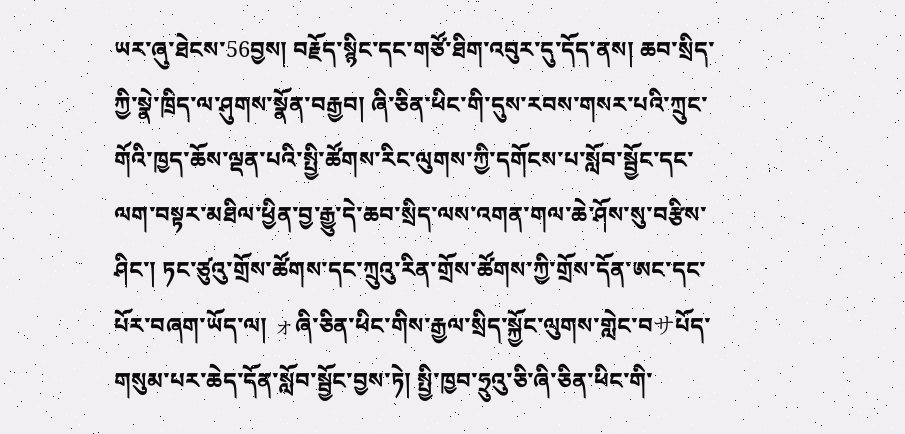ཡར་ཞུ་ཐེངས་56བྱས། བརྗོད་སྙིང་དང་གཙོ་ཐིག་འབུར་དུ་དོད་ནས། ཆབ་སྲིད་ཀྱི་སྣེ་ཁྲིད་ལ་ཤུགས་སྣོན་བརྒྱབ། ཞི་ཅིན་ཕིང་གི་དུས་རབས་གསར་པའི་ཀྲུང་གོའི་ཁྱད་ཆོས་ལྡན་པའི་སྤྱི་ཚོགས་རིང་ལུགས་ཀྱི་དགོངས་པ་སློབ་སྦྱོང་དང་ལག་བསྟར་མཐིལ་ཕྱིན་བྱ་རྒྱུ་དེ་ཆབ་སྲིད་ལས་འགན་གལ་ཆེ་ཤོས་སུ་བརྩིས་ཤིང་། ཏང་ཙུའུ་གྲོས་ཚོགས་དང་ཀྲུའུ་རིན་གྲོས་ཚོགས་ཀྱི་གྲོས་དོན་ཨང་དང་པོར་བཞག་ཡོད་ལ། ォཞི་ཅིན་ཕིང་གིས་རྒྱལ་སྲིད་སྐྱོང་ལུགས་གླེང་བサཔོད་གསུམ་པར་ཆེད་དོན་སློབ་སྦྱོང་བྱས་ཏེ། སྤྱི་ཁྱབ་ཧྲུའུ་ཅི་ཞི་ཅིན་ཕིང་གི་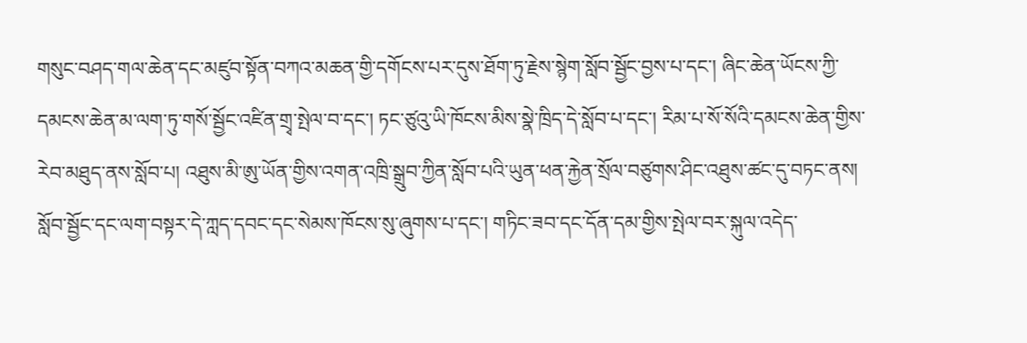གསུང་བཤད་གལ་ཆེན་དང་མཛུབ་སྟོན་བཀའ་མཆན་གྱི་དགོངས་པར་དུས་ཐོག་ཏུ་རྗེས་སྙེག་སློབ་སྦྱོང་བྱས་པ་དང་། ཞིང་ཆེན་ཡོངས་ཀྱི་དམངས་ཆེན་མ་ལག་ཏུ་གསོ་སྦྱོང་འཛིན་གྲྭ་སྤེལ་བ་དང་། ཏང་ཙུའུ་ཡི་ཁོངས་མིས་སྣེ་ཁྲིད་དེ་སློབ་པ་དང་། རིམ་པ་སོ་སོའི་དམངས་ཆེན་གྱིས་རེབ་མཐུད་ནས་སློབ་པ། འཐུས་མི་ཨུ་ཡོན་གྱིས་འགན་འཁྲི་སྒྲུབ་ཀྱིན་སློབ་པའི་ཡུན་ཕན་རྐྱེན་སྲོལ་བཙུགས་ཤིང་འཐུས་ཚང་དུ་བཏང་ནས། སློབ་སྦྱོང་དང་ལག་བསྟར་དེ་ཀླད་དབང་དང་སེམས་ཁོངས་སུ་ཞུགས་པ་དང་། གཏིང་ཟབ་དང་དོན་དམ་གྱིས་སྤེལ་བར་སྐུལ་འདེད་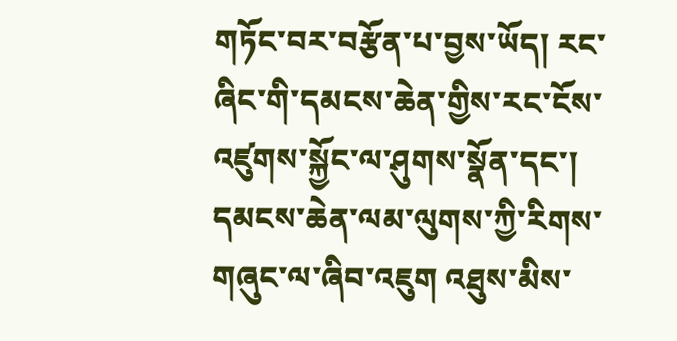གཏོང་བར་བརྩོན་པ་བྱས་ཡོད། རང་ཞིང་གི་དམངས་ཆེན་གྱིས་རང་ངོས་འཛུགས་སྐྱོང་ལ་ཤུགས་སྣོན་དང་། དམངས་ཆེན་ལམ་ལུགས་ཀྱི་རིགས་གཞུང་ལ་ཞིབ་འཇུག འཐུས་མིས་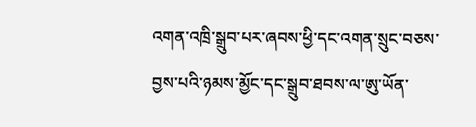འགན་འཁྲི་སྒྲུབ་པར་ཞབས་ཕྱི་དང་འགན་སྲུང་བཅས་བྱས་པའི་ཉམས་མྱོང་དང་སྒྲུབ་ཐབས་ལ་ཨུ་ཡོན་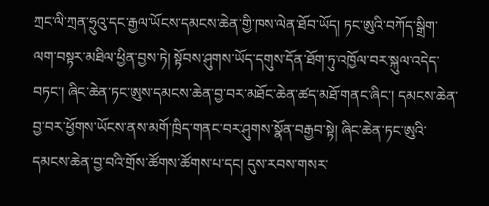ཀྲང་ལི་ཀྲན་ཧྲུའུ་དང་རྒྱལ་ཡོངས་དམངས་ཆེན་གྱི་ཁས་ལེན་ཐོབ་ཡོད། ཏང་ཨུའི་བཀོད་སྒྲིག་ལག་བསྟར་མཐིལ་ཕྱིན་བྱས་ཏེ། སྟོབས་ཤུགས་ཡོད་དགུས་དོན་ཐོག་ཏུ་འཁྱོལ་བར་སྐུལ་འདེད་བཏང་། ཞིང་ཆེན་ཏང་ཨུས་དམངས་ཆེན་བྱ་བར་མཐོང་ཆེན་ཚད་མཐོ་གནང་ཞིང་། དམངས་ཆེན་བྱ་བར་ཕྱོགས་ཡོངས་ནས་མགོ་ཁྲིད་གནང་བར་ཤུགས་སྣོན་བརྒྱབ་སྟེ། ཞིང་ཆེན་ཏང་ཨུའི་དམངས་ཆེན་བྱ་བའི་གྲོས་ཚོགས་ཚོགས་པ་དང། དུས་རབས་གསར་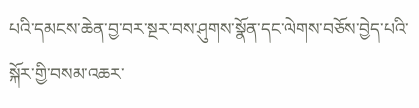པའི་དམངས་ཆེན་བྱ་བར་སྔར་བས་ཤུགས་སྣོན་དང་ལེགས་བཅོས་བྱེད་པའི་སྐོར་གྱི་བསམ་འཆར་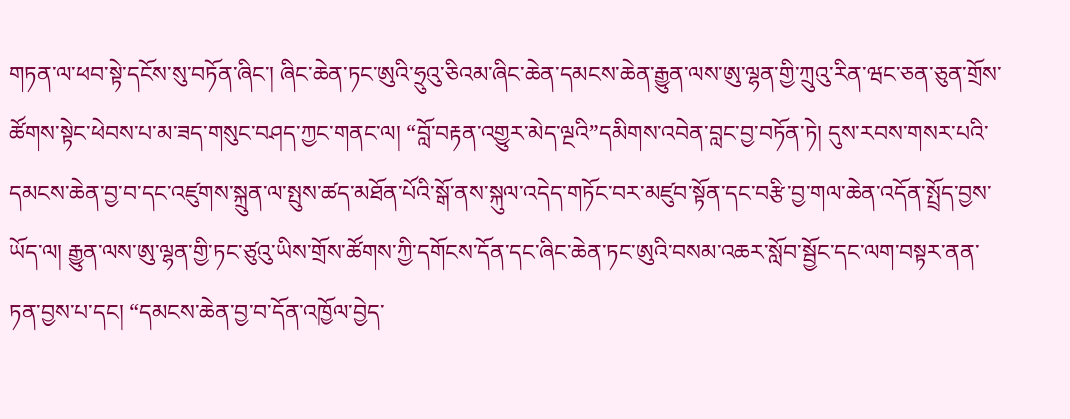གཏན་ལ་ཕབ་སྟེ་དངོས་སུ་བཏོན་ཞིང་། ཞིང་ཆེན་ཏང་ཨུའི་ཧྲུའུ་ཅིའམ་ཞིང་ཆེན་དམངས་ཆེན་རྒྱུན་ལས་ཨུ་ལྷན་གྱི་ཀྲུའུ་རིན་ཝང་ཅན་ཅུན་གྲོས་ཚོགས་སྟེང་ཕེབས་པ་མ་ཟད་གསུང་བཤད་ཀྱང་གནང་ལ། “བློ་བརྟན་འགྱུར་མེད་ལྔའི”དམིགས་འབེན་བླང་བྱ་བཏོན་ཏེ། དུས་རབས་གསར་པའི་དམངས་ཆེན་བྱ་བ་དང་འཛུགས་སྐྲུན་ལ་སྤུས་ཚད་མཐོན་པོའི་སྒོ་ནས་སྐུལ་འདེད་གཏོང་བར་མཛུབ་སྟོན་དང་བརྩི་བྱ་གལ་ཆེན་འདོན་སྤྲོད་བྱས་ཡོད་ལ། རྒྱུན་ལས་ཨུ་ལྷན་གྱི་ཏང་ཙུའུ་ཡིས་གྲོས་ཚོགས་ཀྱི་དགོངས་དོན་དང་ཞིང་ཆེན་ཏང་ཨུའི་བསམ་འཆར་སློབ་སྦྱོང་དང་ལག་བསྟར་ནན་ཏན་བྱས་པ་དང། “དམངས་ཆེན་བྱ་བ་དོན་འཁྱོལ་བྱེད་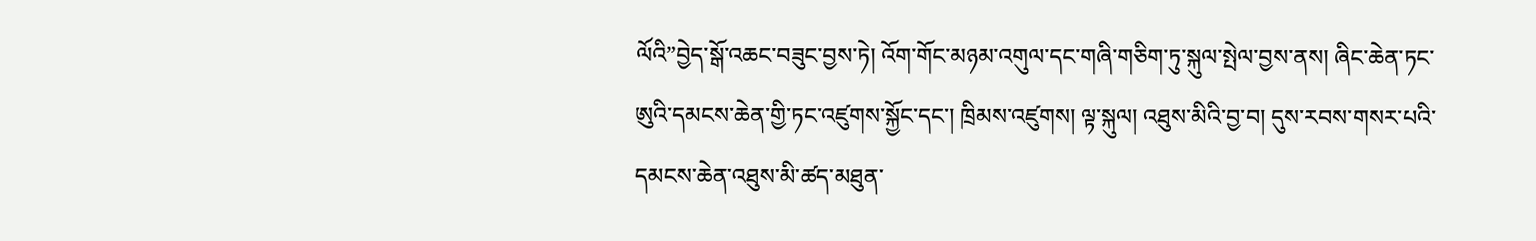ལོའི”བྱེད་སྒོ་འཆང་བཟུང་བྱས་ཏེ། འོག་གོང་མཉམ་འགུལ་དང་གཞི་གཅིག་ཏུ་སྐུལ་སྤེལ་བྱས་ནས། ཞིང་ཆེན་ཏང་ཨུའི་དམངས་ཆེན་གྱི་ཏང་འཛུགས་སྐྱོང་དང་། ཁྲིམས་འཛུགས། ལྟ་སྐུལ། འཐུས་མིའི་བྱ་བ། དུས་རབས་གསར་པའི་དམངས་ཆེན་འཐུས་མི་ཚད་མཐུན་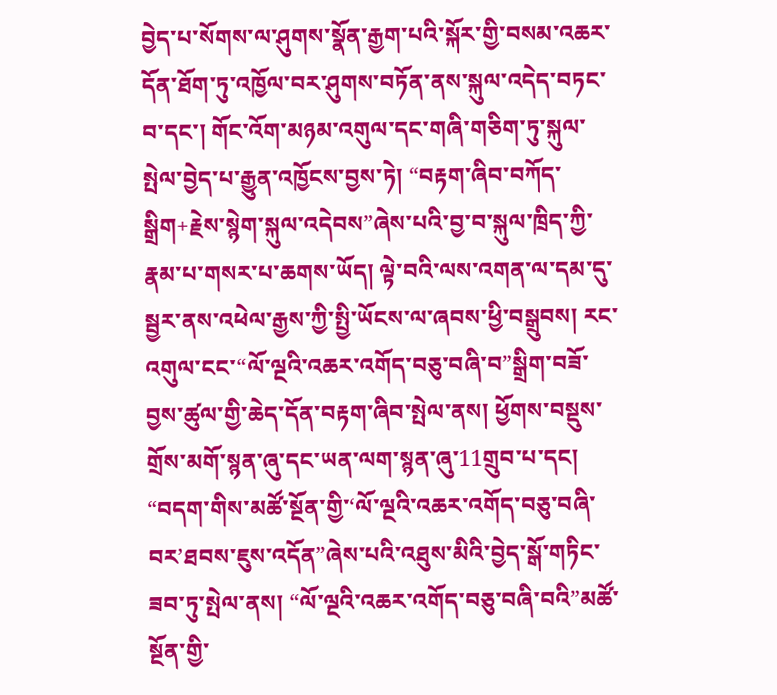བྱེད་པ་སོགས་ལ་ཤུགས་སྣོན་རྒྱག་པའི་སྐོར་གྱི་བསམ་འཆར་དོན་ཐོག་ཏུ་འཁྱོལ་བར་ཤུགས་བཏོན་ནས་སྐུལ་འདེད་བཏང་བ་དང་། གོང་འོག་མཉམ་འགུལ་དང་གཞི་གཅིག་ཏུ་སྐུལ་སྤེལ་བྱེད་པ་རྒྱུན་འཁྱོངས་བྱས་ཏེ། “བརྟག་ཞིབ་བཀོད་སྒྲིག+རྗེས་སྙེག་སྐུལ་འདེབས”ཞེས་པའི་བྱ་བ་སྐུལ་ཁྲིད་ཀྱི་རྣམ་པ་གསར་པ་ཆགས་ཡོད། ལྟེ་བའི་ལས་འགན་ལ་དམ་དུ་སྦྱར་ནས་འཕེལ་རྒྱས་ཀྱི་སྤྱི་ཡོངས་ལ་ཞབས་ཕྱི་བསྒྲུབས། རང་འགུལ་ངང་“ལོ་ལྔའི་འཆར་འགོད་བཅུ་བཞི་བ”སྒྲིག་བཟོ་བྱས་ཚུལ་གྱི་ཆེད་དོན་བརྟག་ཞིབ་སྤེལ་ནས། ཕྱོགས་བསྡུས་གྲོས་མགོ་སྙན་ཞུ་དང་ཡན་ལག་སྙན་ཞུ་11གྲུབ་པ་དང། “བདག་གིས་མཚོ་སྔོན་གྱི་‘ལོ་ལྔའི་འཆར་འགོད་བཅུ་བཞི་བར’ཐབས་ཇུས་འདོན”ཞེས་པའི་འཐུས་མིའི་བྱེད་སྒོ་གཏིང་ཟབ་ཏུ་སྤེལ་ནས། “ལོ་ལྔའི་འཆར་འགོད་བཅུ་བཞི་བའི”མཚོ་སྔོན་གྱི་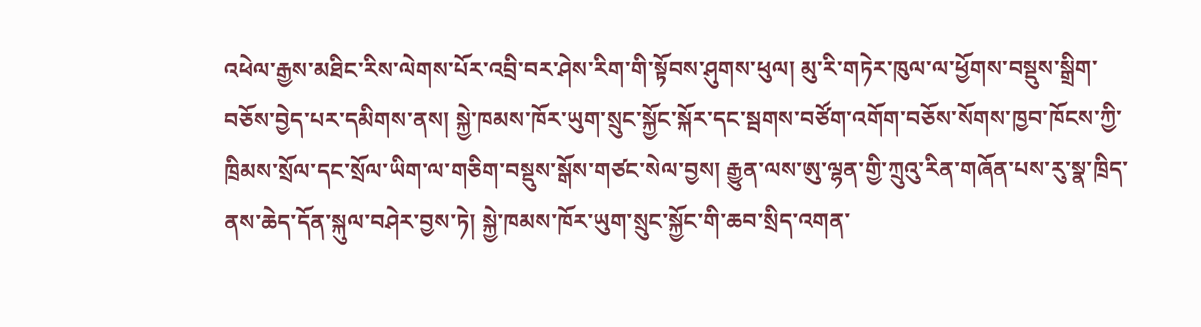འཕེལ་རྒྱས་མཐིང་རིས་ལེགས་པོར་འབྲི་བར་ཤེས་རིག་གི་སྟོབས་ཤུགས་ཕུལ། མུ་རི་གཏེར་ཁུལ་ལ་ཕྱོགས་བསྡུས་སྒྲིག་བཅོས་བྱེད་པར་དམིགས་ནས། སྐྱེ་ཁམས་ཁོར་ཡུག་སྲུང་སྐྱོང་སྐོར་དང་སྦགས་བཙོག་འགོག་བཅོས་སོགས་ཁྱབ་ཁོངས་ཀྱི་ཁྲིམས་སྲོལ་དང་སྲོལ་ཡིག་ལ་གཅིག་བསྡུས་སྒོས་གཙང་སེལ་བྱས། རྒྱུན་ལས་ཨུ་ལྷན་གྱི་ཀྲུའུ་རིན་གཞོན་པས་རུ་སྣ་ཁྲིད་ནས་ཆེད་དོན་སྐུལ་བཤེར་བྱས་ཏེ། སྐྱེ་ཁམས་ཁོར་ཡུག་སྲུང་སྐྱོང་གི་ཆབ་སྲིད་འགན་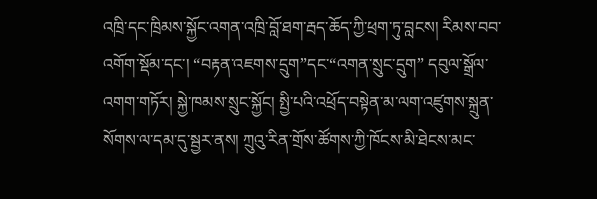འཁྲི་དང་ཁྲིམས་སྐྱོང་འགན་འཁྲི་བློ་ཐག་རྦད་ཆོད་ཀྱི་ཕྲག་ཏུ་བླངས། རིམས་བབ་འགོག་སྡོམ་དང་། “བརྟན་འཇགས་དྲུག”དང་“འགན་སྲུང་དྲུག” དབུལ་སྒྲོལ་འགག་གཏོར། སྐྱེ་ཁམས་སྲུང་སྐྱོང། སྤྱི་པའི་འཕྲོད་བསྟེན་མ་ལག་འཛུགས་སྐྲུན་སོགས་ལ་དམ་དུ་སྦྱར་ནས། ཀྲུའུ་རིན་གྲོས་ཚོགས་ཀྱི་ཁོངས་མི་ཐེངས་མང་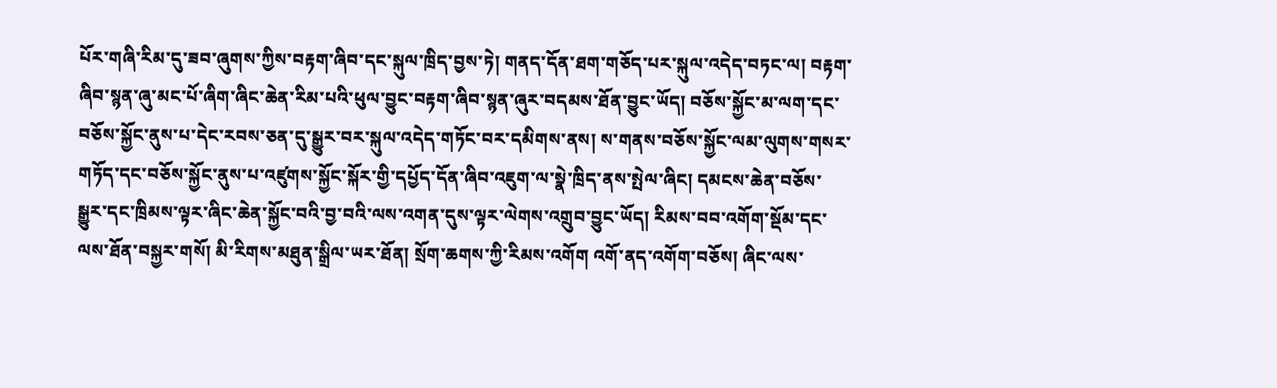པོར་གཞི་རིམ་དུ་ཟབ་ཞུགས་ཀྱིས་བརྟག་ཞིབ་དང་སྐུལ་ཁྲིད་བྱས་ཏེ། གནད་དོན་ཐག་གཅོད་པར་སྐུལ་འདེད་བཏང་ལ། བརྟག་ཞིབ་སྙན་ཞུ་མང་པོ་ཞིག་ཞིང་ཆེན་རིམ་པའི་ཕུལ་བྱུང་བརྟག་ཞིབ་སྙན་ཞུར་བདམས་ཐོན་བྱུང་ཡོད། བཅོས་སྐྱོང་མ་ལག་དང་བཅོས་སྐྱོང་ནུས་པ་དེང་རབས་ཅན་དུ་སྒྱུར་བར་སྐུལ་འདེད་གཏོང་བར་དམིགས་ནས། ས་གནས་བཅོས་སྐྱོང་ལམ་ལུགས་གསར་གཏོད་དང་བཅོས་སྐྱོང་ནུས་པ་འཛུགས་སྐྱོང་སྐོར་གྱི་དཔྱོད་དོན་ཞིབ་འཇུག་ལ་སྣེ་ཁྲིད་ནས་སྤེལ་ཞིང། དམངས་ཆེན་བཅོས་སྒྱུར་དང་ཁྲིམས་ལྟར་ཞིང་ཆེན་སྐྱོང་བའི་བྱ་བའི་ལས་འགན་དུས་ལྟར་ལེགས་འགྲུབ་བྱུང་ཡོད། རིམས་བབ་འགོག་སྡོམ་དང་ལས་ཐོན་བསྐྱར་གསོ། མི་རིགས་མཐུན་སྒྲིལ་ཡར་ཐོན། སྲོག་ཆགས་ཀྱི་རིམས་འགོག འགོ་ནད་འགོག་བཅོས། ཞིང་ལས་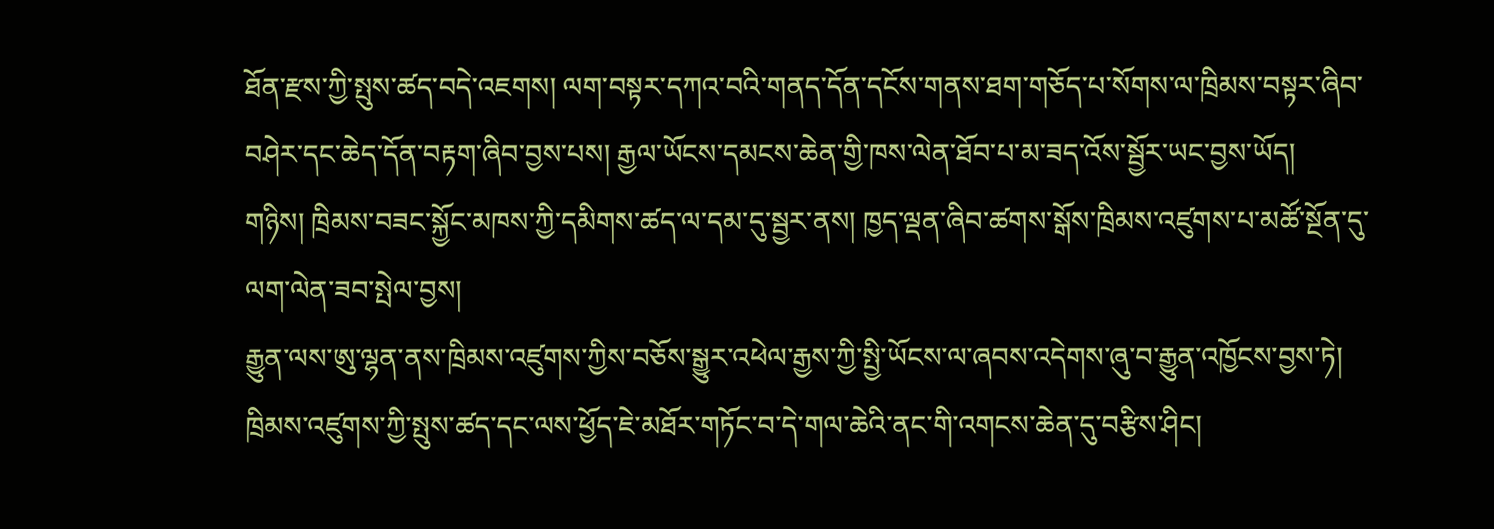ཐོན་རྫས་ཀྱི་སྤུས་ཚད་བདེ་འཇགས། ལག་བསྟར་དཀའ་བའི་གནད་དོན་དངོས་གནས་ཐག་གཅོད་པ་སོགས་ལ་ཁྲིམས་བསྟར་ཞིབ་བཤེར་དང་ཆེད་དོན་བརྟག་ཞིབ་བྱས་པས། རྒྱལ་ཡོངས་དམངས་ཆེན་གྱི་ཁས་ལེན་ཐོབ་པ་མ་ཟད་འོས་སྦྱོར་ཡང་བྱས་ཡོད།
གཉིས། ཁྲིམས་བཟང་སྐྱོང་མཁས་ཀྱི་དམིགས་ཚད་ལ་དམ་དུ་སྦྱར་ནས། ཁྱད་ལྡན་ཞིབ་ཚགས་སྒོས་ཁྲིམས་འཛུགས་པ་མཚོ་སྔོན་དུ་ལག་ལེན་ཟབ་སྤེལ་བྱས།
རྒྱུན་ལས་ཨུ་ལྷན་ནས་ཁྲིམས་འཛུགས་ཀྱིས་བཅོས་སྒྱུར་འཕེལ་རྒྱས་ཀྱི་སྤྱི་ཡོངས་ལ་ཞབས་འདེགས་ཞུ་བ་རྒྱུན་འཁྱོངས་བྱས་ཏེ། ཁྲིམས་འཛུགས་ཀྱི་སྤུས་ཚད་དང་ལས་ཕྱོད་ཇེ་མཐོར་གཏོང་བ་དེ་གལ་ཆེའི་ནང་གི་འགངས་ཆེན་དུ་བརྩིས་ཤིང།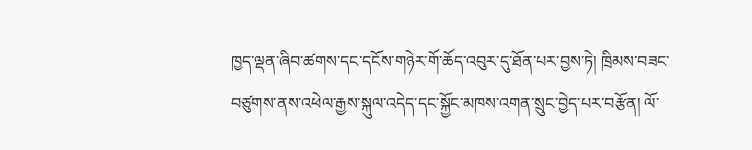ཁྱད་ལྡན་ཞིབ་ཚགས་དང་དངོས་གཉེར་གོ་ཆོད་འབུར་དུ་ཐོན་པར་བྱས་ཏེ། ཁྲིམས་བཟང་བཙུགས་ནས་འཕེལ་རྒྱས་སྐུལ་འདེད་དང་སྐྱོང་མཁས་འགན་སྲུང་བྱེད་པར་བརྩོན། ལོ་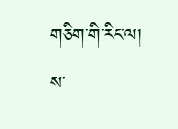གཅིག་གི་རིང་ལ། ས་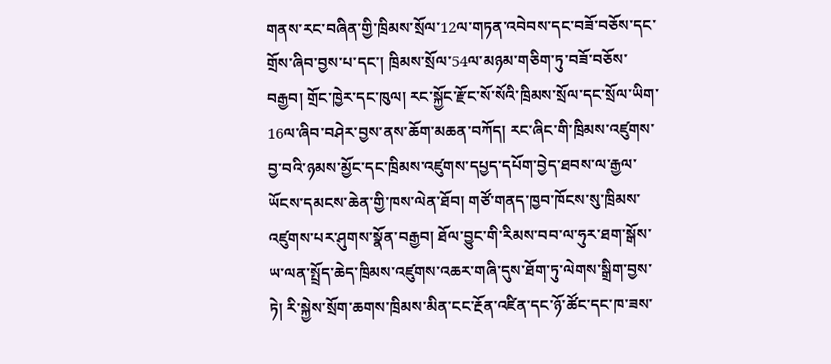གནས་རང་བཞིན་གྱི་ཁྲིམས་སྲོལ་12ལ་གཏན་འབེབས་དང་བཟོ་བཅོས་དང་གྲོས་ཞིབ་བྱས་པ་དང་། ཁྲིམས་སྲོལ་54ལ་མཉམ་གཅིག་ཏུ་བཟོ་བཅོས་བརྒྱབ། གྲོང་ཁྱེར་དང་ཁུལ། རང་སྐྱོང་རྫོང་སོ་སོའི་ཁྲིམས་སྲོལ་དང་སྲོལ་ཡིག་16ལ་ཞིབ་བཤེར་བྱས་ནས་ཆོག་མཆན་བཀོད། རང་ཞིང་གི་ཁྲིམས་འཛུགས་བྱ་བའི་ཉམས་མྱོང་དང་ཁྲིམས་འཛུགས་དཔྱད་དཔོག་བྱེད་ཐབས་ལ་རྒྱལ་ཡོངས་དམངས་ཆེན་གྱི་ཁས་ལེན་ཐོབ། གཙོ་གནད་ཁྱབ་ཁོངས་སུ་ཁྲིམས་འཛུགས་པར་ཤུགས་སྣོན་བརྒྱབ། ཐོལ་བྱུང་གི་རིམས་བབ་ལ་ཧུར་ཐག་སྒོས་ཡ་ལན་སྤྲོད་ཆེད་ཁྲིམས་འཛུགས་འཆར་གཞི་དུས་ཐོག་ཏུ་ལེགས་སྒྲིག་བྱས་ཏེ། རི་སྐྱེས་སྲོག་ཆགས་ཁྲིམས་མིན་ངང་རྔོན་འཛིན་དང་ཉོ་ཚོང་དང་ཁ་ཟས་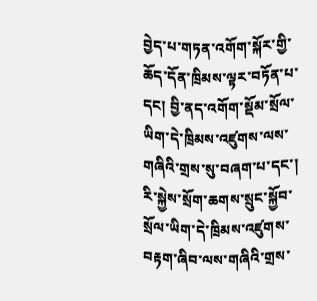བྱེད་པ་གཏན་འགོག་སྐོར་གྱི་ཆོད་དོན་ཁྲིམས་ལྟར་བཏོན་པ་དང། བྱི་ནད་འགོག་སྡོམ་སྲོལ་ཡིག་དེ་ཁྲིམས་འཛུགས་ལས་གཞིའི་གྲས་སུ་བཞག་པ་དང་། རི་སྐྱེས་སྲོག་ཆགས་སྲུང་སྐྱོབ་སྲོལ་ཡིག་དེ་ཁྲིམས་འཛུགས་བརྟག་ཞིབ་ལས་གཞིའི་གྲས་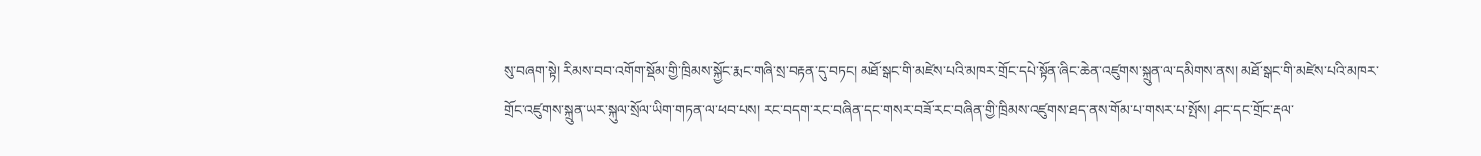སུ་བཞག་སྟེ། རིམས་བབ་འགོག་སྡོམ་གྱི་ཁྲིམས་སྐྱོང་རྨང་གཞི་སྲ་བརྟན་དུ་བཏང། མཐོ་སྒང་གི་མཛེས་པའི་མཁར་གྲོང་དཔེ་སྟོན་ཞིང་ཆེན་འཛུགས་སྐྲུན་ལ་དམིགས་ནས། མཐོ་སྒང་གི་མཛེས་པའི་མཁར་གྲོང་འཛུགས་སྐྲུན་ཡར་སྐུལ་སྲོལ་ཡིག་གཏན་ལ་ཕབ་པས། རང་བདག་རང་བཞིན་དང་གསར་བཟོ་རང་བཞིན་གྱི་ཁྲིམས་འཛུགས་ཐད་ནས་གོམ་པ་གསར་པ་སྤོས། ཤང་དང་གྲོང་རྡལ་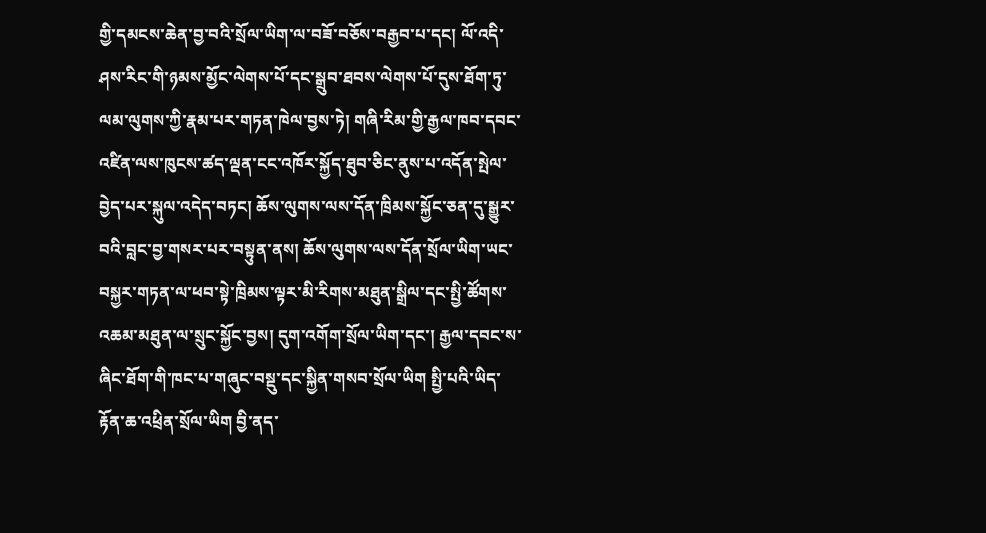གྱི་དམངས་ཆེན་བྱ་བའི་སྲོལ་ཡིག་ལ་བཟོ་བཅོས་བརྒྱབ་པ་དང། ལོ་འདི་ཤས་རིང་གི་ཉམས་མྱོང་ལེགས་པོ་དང་སྒྲུབ་ཐབས་ལེགས་པོ་དུས་ཐོག་ཏུ་ལམ་ལུགས་ཀྱི་རྣམ་པར་གཏན་ཁེལ་བྱས་ཏེ། གཞི་རིམ་གྱི་རྒྱལ་ཁབ་དབང་འཛིན་ལས་ཁུངས་ཚད་ལྡན་ངང་འཁོར་སྐྱོད་ཐུབ་ཅིང་ནུས་པ་འདོན་སྤེལ་བྱེད་པར་སྐུལ་འདེད་བཏང། ཆོས་ལུགས་ལས་དོན་ཁྲིམས་སྐྱོང་ཅན་དུ་སྒྱུར་བའི་བླང་བྱ་གསར་པར་བསྟུན་ནས། ཆོས་ལུགས་ལས་དོན་སྲོལ་ཡིག་ཡང་བསྐྱར་གཏན་ལ་ཕབ་སྟེ་ཁྲིམས་ལྟར་མི་རིགས་མཐུན་སྒྲིལ་དང་སྤྱི་ཚོགས་འཆམ་མཐུན་ལ་སྲུང་སྐྱོང་བྱས། དུག་འགོག་སྲོལ་ཡིག་དང་། རྒྱལ་དབང་ས་ཞིང་ཐོག་གི་ཁང་པ་གཞུང་བསྡུ་དང་སྐྱིན་གསབ་སྲོལ་ཡིག སྤྱི་པའི་ཡིད་རྟོན་ཆ་འཕྲིན་སྲོལ་ཡིག བྱི་ནད་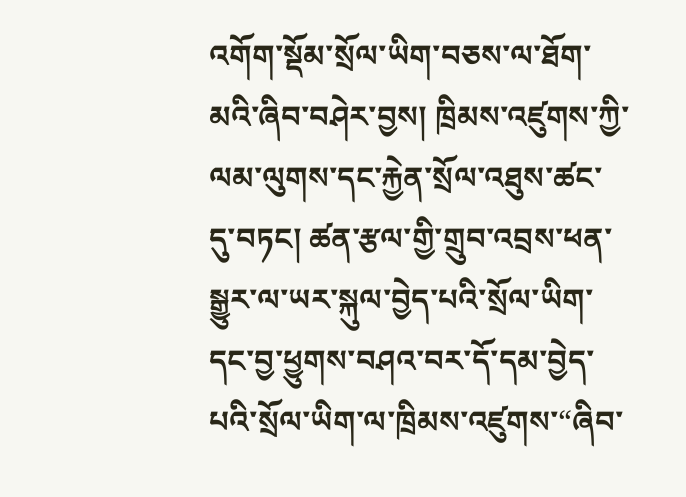འགོག་སྡོམ་སྲོལ་ཡིག་བཅས་ལ་ཐོག་མའི་ཞིབ་བཤེར་བྱས། ཁྲིམས་འཛུགས་ཀྱི་ལམ་ལུགས་དང་རྐྱེན་སྲོལ་འཐུས་ཚང་དུ་བཏང། ཚན་རྩལ་གྱི་གྲུབ་འབྲས་ཕན་སྒྱུར་ལ་ཡར་སྐུལ་བྱེད་པའི་སྲོལ་ཡིག་དང་བྱ་ཕྱུགས་བཤའ་བར་དོ་དམ་བྱེད་པའི་སྲོལ་ཡིག་ལ་ཁྲིམས་འཛུགས་“ཞིབ་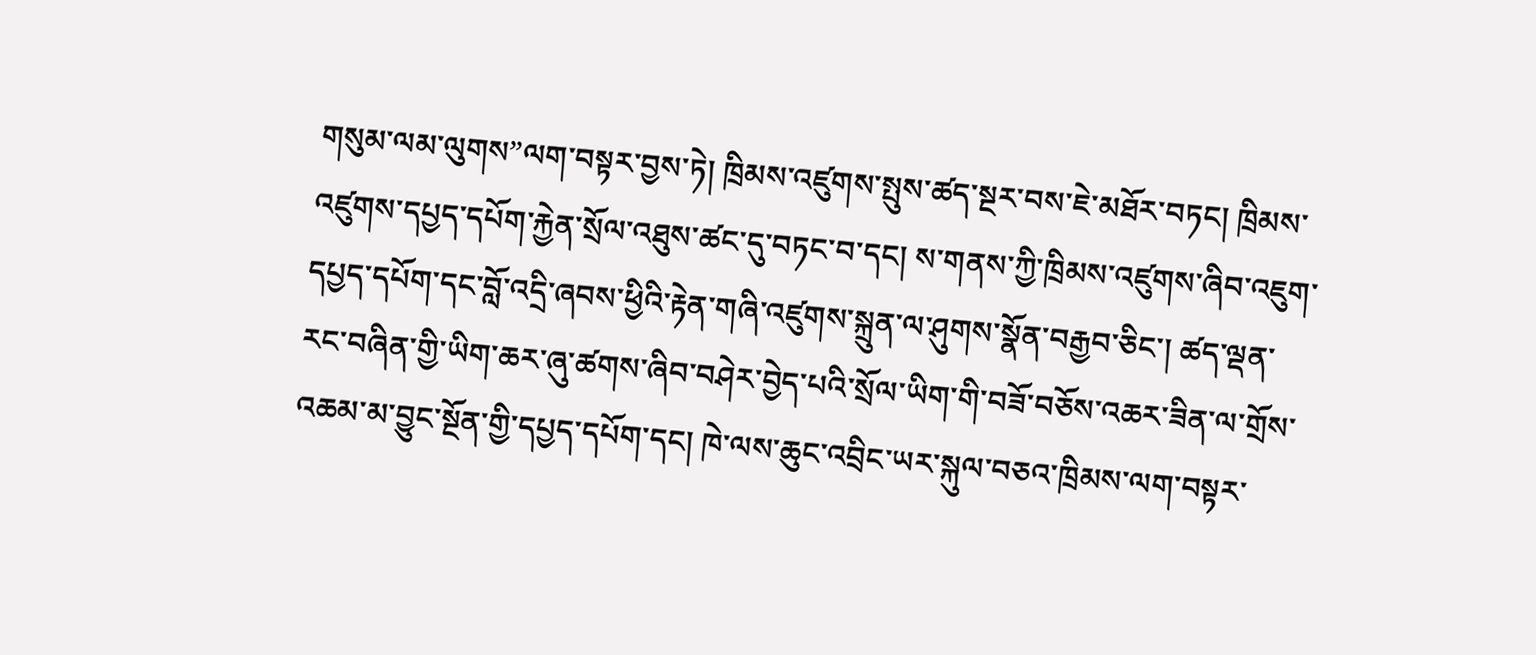གསུམ་ལམ་ལུགས”ལག་བསྟར་བྱས་ཏེ། ཁྲིམས་འཛུགས་སྤུས་ཚད་སྔར་བས་ཇེ་མཐོར་བཏང། ཁྲིམས་འཛུགས་དཔྱད་དཔོག་རྐྱེན་སྲོལ་འཐུས་ཚང་དུ་བཏང་བ་དང། ས་གནས་ཀྱི་ཁྲིམས་འཛུགས་ཞིབ་འཇུག་དཔྱད་དཔོག་དང་བློ་འདྲི་ཞབས་ཕྱིའི་རྟེན་གཞི་འཛུགས་སྐྲུན་ལ་ཤུགས་སྣོན་བརྒྱབ་ཅིང་། ཚད་ལྡན་རང་བཞིན་གྱི་ཡིག་ཆར་ཞུ་ཚགས་ཞིབ་བཤེར་བྱེད་པའི་སྲོལ་ཡིག་གི་བཟོ་བཅོས་འཆར་ཟིན་ལ་གྲོས་འཆམ་མ་བྱུང་སྔོན་གྱི་དཔྱད་དཔོག་དང། ཁེ་ལས་ཆུང་འབྲིང་ཡར་སྐུལ་བཅའ་ཁྲིམས་ལག་བསྟར་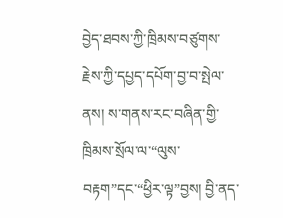བྱེད་ཐབས་ཀྱི་ཁྲིམས་བཙུགས་རྗེས་ཀྱི་དཔྱད་དཔོག་བྱ་བ་སྤེལ་ནས། ས་གནས་རང་བཞིན་གྱི་ཁྲིམས་སྲོལ་ལ་“ལུས་བརྟག”དང་“ཕྱིར་ལྟ”བྱས། བྱི་ནད་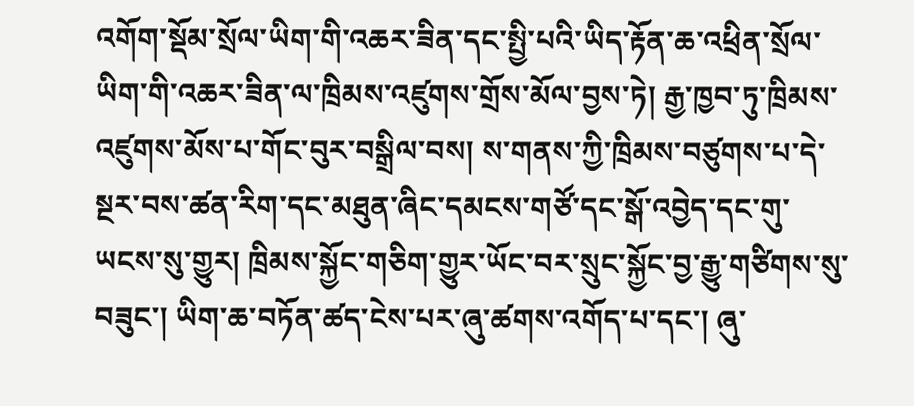འགོག་སྡོམ་སྲོལ་ཡིག་གི་འཆར་ཟིན་དང་སྤྱི་པའི་ཡིད་རྟོན་ཆ་འཕྲིན་སྲོལ་ཡིག་གི་འཆར་ཟིན་ལ་ཁྲིམས་འཛུགས་གྲོས་མོལ་བྱས་ཏེ། རྒྱ་ཁྱབ་ཏུ་ཁྲིམས་འཛུགས་མོས་པ་གོང་བུར་བསྒྲིལ་བས། ས་གནས་ཀྱི་ཁྲིམས་བཙུགས་པ་དེ་སྔར་བས་ཚན་རིག་དང་མཐུན་ཞིང་དམངས་གཙོ་དང་སྒོ་འབྱེད་དང་གུ་ཡངས་སུ་གྱུར། ཁྲིམས་སྐྱོང་གཅིག་གྱུར་ཡོང་བར་སྲུང་སྐྱོང་བྱ་རྒྱུ་གཙིགས་སུ་བཟུང་། ཡིག་ཆ་བཏོན་ཚད་ངེས་པར་ཞུ་ཚགས་འགོད་པ་དང་། ཞུ་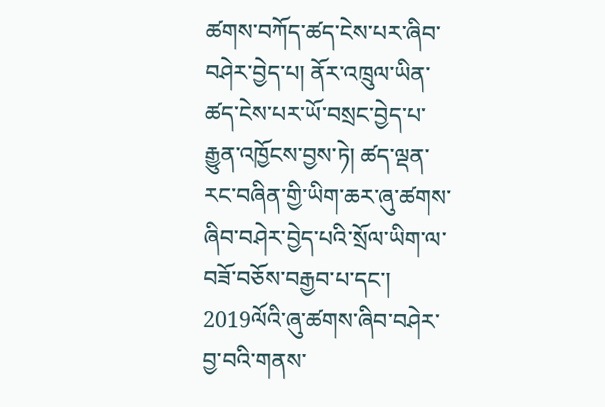ཚགས་བཀོད་ཚད་ངེས་པར་ཞིབ་བཤེར་བྱེད་པ། ནོར་འཁྲུལ་ཡིན་ཚད་ངེས་པར་ཡོ་བསྲང་བྱེད་པ་རྒྱུན་འཁྱོངས་བྱས་ཏེ། ཚད་ལྡན་རང་བཞིན་གྱི་ཡིག་ཆར་ཞུ་ཚགས་ཞིབ་བཤེར་བྱེད་པའི་སྲོལ་ཡིག་ལ་བཟོ་བཅོས་བརྒྱབ་པ་དང་། 2019ལོའི་ཞུ་ཚགས་ཞིབ་བཤེར་བྱ་བའི་གནས་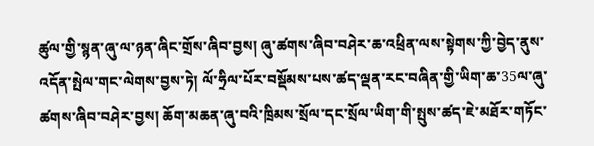ཚུལ་གྱི་སྙན་ཞུ་ལ་ཉན་ཞིང་གྲོས་ཞིབ་བྱས། ཞུ་ཚགས་ཞིབ་བཤེར་ཆ་འཕྲིན་ལས་སྟེགས་ཀྱི་བྱེད་ནུས་འདོན་སྤེལ་གང་ལེགས་བྱས་ཏེ། ལོ་ཧྲིལ་པོར་བསྡོམས་པས་ཚད་ལྡན་རང་བཞིན་གྱི་ཡིག་ཆ་35ལ་ཞུ་ཚགས་ཞིབ་བཤེར་བྱས། ཆོག་མཆན་ཞུ་བའི་ཁྲིམས་སྲོལ་དང་སྲོལ་ཡིག་གི་སྤུས་ཚད་ཇེ་མཐོར་གཏོང་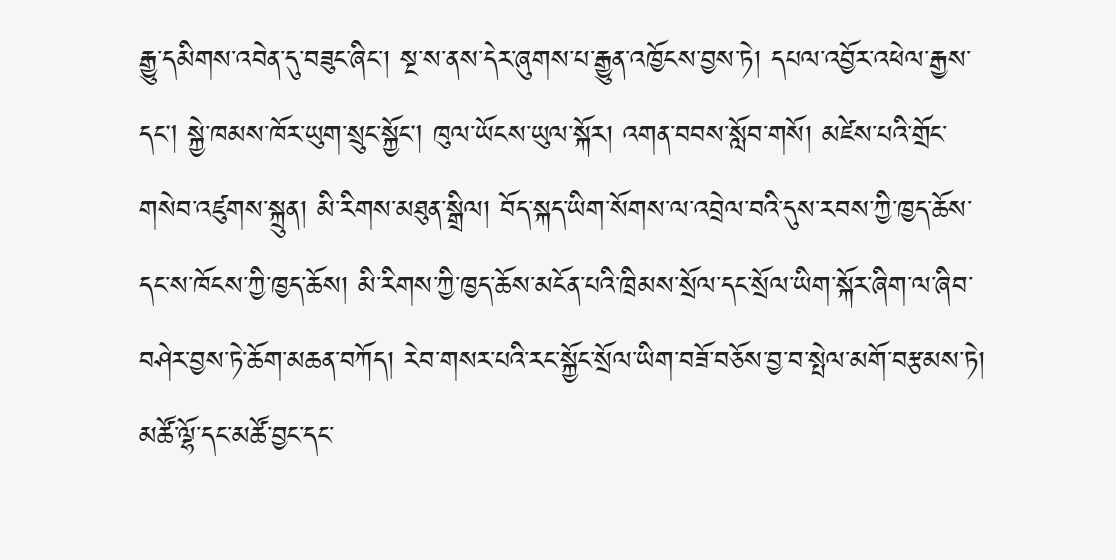རྒྱུ་དམིགས་འབེན་དུ་བཟུང་ཞིང་། སྔ་ས་ནས་དེར་ཞུགས་པ་རྒྱུན་འཁྱོངས་བྱས་ཏེ། དཔལ་འབྱོར་འཕེལ་རྒྱས་དང། སྐྱེ་ཁམས་ཁོར་ཡུག་སྲུང་སྐྱོང། ཁུལ་ཡོངས་ཡུལ་སྐོར། འགན་བབས་སློབ་གསོ། མཛེས་པའི་གྲོང་གསེབ་འཛུགས་སྐྲུན། མི་རིགས་མཐུན་སྒྲིལ། བོད་སྐད་ཡིག་སོགས་ལ་འབྲེལ་བའི་དུས་རབས་ཀྱི་ཁྱད་ཆོས་དང་ས་ཁོངས་ཀྱི་ཁྱད་ཆོས། མི་རིགས་ཀྱི་ཁྱད་ཆོས་མངོན་པའི་ཁྲིམས་སྲོལ་དང་སྲོལ་ཡིག་སྐོར་ཞིག་ལ་ཞིབ་བཤེར་བྱས་ཏེ་ཆོག་མཆན་བཀོད། རེབ་གསར་པའི་རང་སྐྱོང་སྲོལ་ཡིག་བཟོ་བཅོས་བྱ་བ་སྤེལ་མགོ་བརྩམས་ཏེ། མཚོ་ལྷོ་དང་མཚོ་བྱང་དང་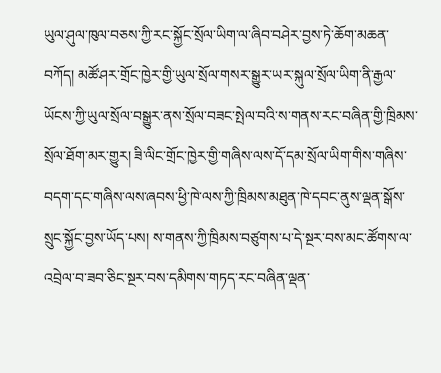ཡུལ་ཤུལ་ཁུལ་བཅས་ཀྱི་རང་སྐྱོང་སྲོལ་ཡིག་ལ་ཞིབ་བཤེར་བྱས་ཏེ་ཆོག་མཆན་བཀོད། མཚོ་ཤར་གྲོང་ཁྱེར་གྱི་ཡུལ་སྲོལ་གསར་སྒྱུར་ཡར་སྐུལ་སྲོལ་ཡིག་ནི་རྒྱལ་ཡོངས་ཀྱི་ཡུལ་སྲོལ་བསྒྱུར་ནས་སྲོལ་བཟང་སྤེལ་བའི་ས་གནས་རང་བཞིན་གྱི་ཁྲིམས་སྲོལ་ཐོག་མར་གྱུར། ཟི་ལིང་གྲོང་ཁྱེར་གྱི་གཞིས་ལས་དོ་དམ་སྲོལ་ཡིག་གིས་གཞིས་བདག་དང་གཞིས་ལས་ཞབས་ཕྱི་ཁེ་ལས་ཀྱི་ཁྲིམས་མཐུན་ཁེ་དབང་ནུས་ལྡན་སྒོས་སྲུང་སྐྱོང་བྱས་ཡོད་པས། ས་གནས་ཀྱི་ཁྲིམས་བཙུགས་པ་དེ་སྔར་བས་མང་ཚོགས་ལ་འབྲེལ་བ་ཟབ་ཅིང་སྔར་བས་དམིགས་གཏད་རང་བཞིན་ལྡན་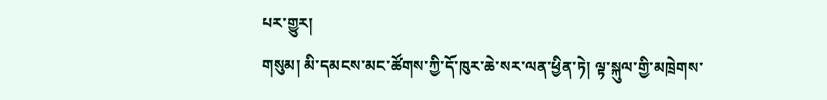པར་གྱུར།
གསུམ། མི་དམངས་མང་ཚོགས་ཀྱི་དོ་ཁུར་ཆེ་སར་ལན་ཕྱིན་ཏེ། ལྟ་སྐུལ་གྱི་མཁྲེགས་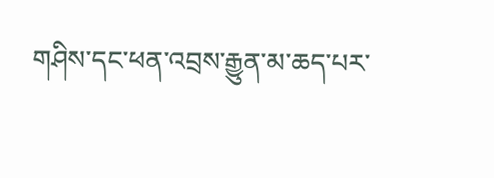གཤིས་དང་ཕན་འབྲས་རྒྱུན་མ་ཆད་པར་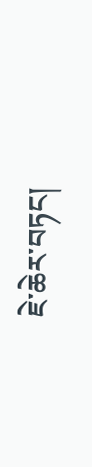ཇེ་ཆེར་བཏང།